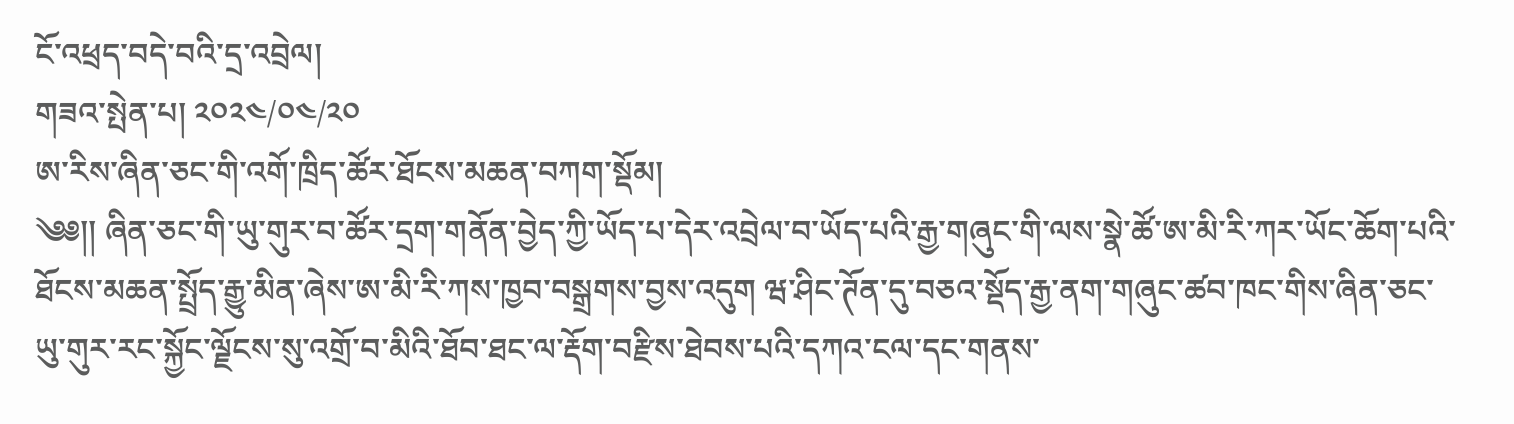ངོ་འཕྲད་བདེ་བའི་དྲ་འབྲེལ།
གཟའ་སྤེན་པ། ༢༠༢༤/༠༤/༢༠
ཨ་རིས་ཞིན་ཅང་གི་འགོ་ཁྲིད་ཚོར་ཐོངས་མཆན་བཀག་སྡོམ།
༄༅།། ཞིན་ཅང་གི་ཡུ་གུར་བ་ཚོར་དྲག་གནོན་བྱེད་ཀྱི་ཡོད་པ་དེར་འབྲེལ་བ་ཡོད་པའི་རྒྱ་གཞུང་གི་ལས་སྣེ་ཚོ་ཨ་མི་རི་ཀར་ཡོང་ཆོག་པའི་ཐོངས་མཆན་སྤྲོད་རྒྱུ་མིན་ཞེས་ཨ་མི་རི་ཀས་ཁྱབ་བསྒྲགས་བྱས་འདུག ཝ་ཤིང་ཊོན་དུ་བཅའ་སྡོད་རྒྱ་ནག་གཞུང་ཚབ་ཁང་གིས་ཞིན་ཅང་ཡུ་གུར་རང་སྐྱོང་ལྗོངས་སུ་འགྲོ་བ་མིའི་ཐོབ་ཐང་ལ་རྡོག་བརྫིས་ཐེབས་པའི་དཀའ་ངལ་དང་གནས་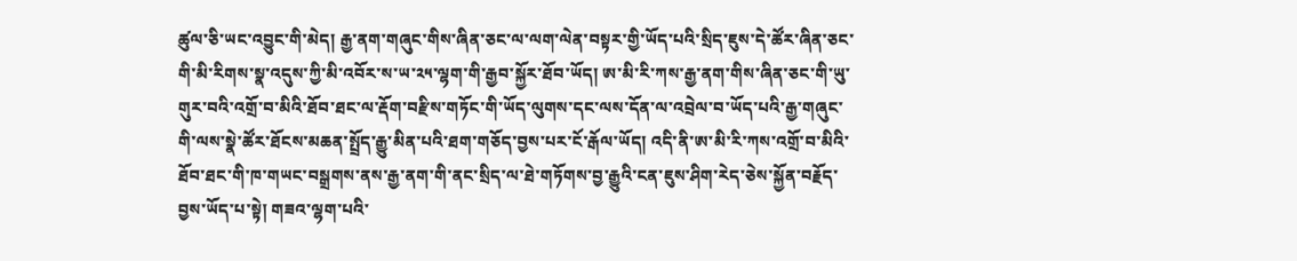ཚུལ་ཅི་ཡང་འབྱུང་གི་མེད། རྒྱ་ནག་གཞུང་གིས་ཞིན་ཅང་ལ་ལག་ལེན་བསྟར་གྱི་ཡོད་པའི་སྲིད་ཇུས་དེ་ཚོར་ཞིན་ཅང་གི་མི་རིགས་སྣ་འདུས་ཀྱི་མི་འབོར་ས་ཡ་༢༥་ལྷག་གི་རྒྱབ་སྐྱོར་ཐོབ་ཡོད། ཨ་མི་རི་ཀས་རྒྱ་ནག་གིས་ཞིན་ཅང་གི་ཡུ་གུར་བའི་འགྲོ་བ་མིའི་ཐོབ་ཐང་ལ་རྡོག་བརྫིས་གཏོང་གི་ཡོད་ལུགས་དང་ལས་དོན་ལ་འབྲེལ་བ་ཡོད་པའི་རྒྱ་གཞུང་གི་ལས་སྣེ་ཚོར་ཐོངས་མཆན་སྤྲོད་རྒྱུ་མིན་པའི་ཐག་གཅོད་བྱས་པར་ངོ་རྒོལ་ཡོད། འདི་ནི་ཨ་མི་རི་ཀས་འགྲོ་བ་མིའི་ཐོབ་ཐང་གི་ཁ་གཡང་བསྒྲགས་ནས་རྒྱ་ནག་གི་ནང་སྲིད་ལ་ཐེ་གཏོགས་བྱ་རྒྱུའི་ངན་ཇུས་ཤིག་རེད་ཅེས་སྐྱོན་བརྗོད་བྱས་ཡོད་པ་སྟེ། གཟའ་ལྷག་པའི་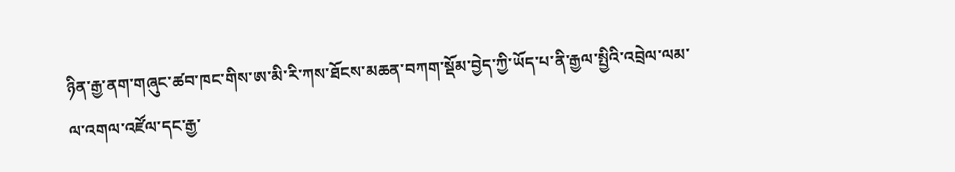ཉིན་རྒྱ་ནག་གཞུང་ཚབ་ཁང་གིས་ཨ་མི་རི་ཀས་ཐོངས་མཆན་བཀག་སྡོམ་བྱེད་ཀྱི་ཡོད་པ་ནི་རྒྱལ་སྤྱིའི་འབྲེལ་ལམ་ལ་འགལ་འཛོལ་དང་རྒྱ་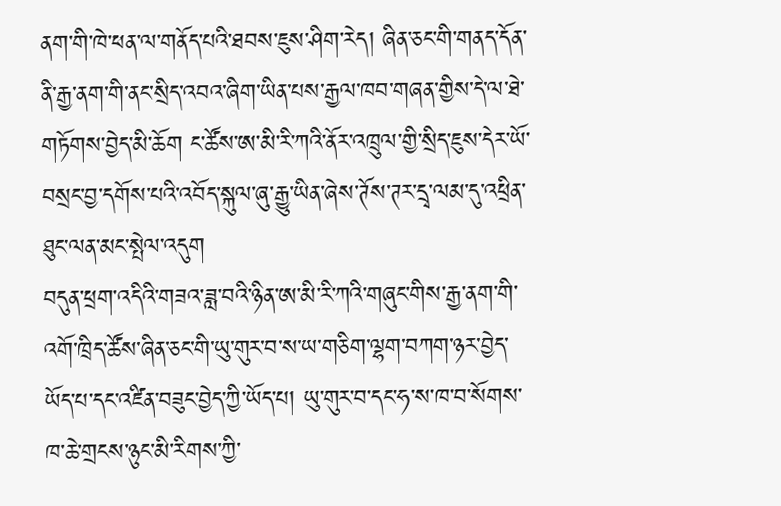ནག་གི་ཁེ་ཕན་ལ་གནོད་པའི་ཐབས་ཇུས་ཤིག་རེད། ཞིན་ཅང་གི་གནད་དོན་ནི་རྒྱ་ནག་གི་ནང་སྲིད་འབའ་ཞིག་ཡིན་པས་རྒྱལ་ཁབ་གཞན་གྱིས་དེ་ལ་ཐེ་གཏོགས་བྱེད་མི་ཆོག ང་ཚོས་ཨ་མི་རི་ཀའི་ནོར་འཁྲུལ་གྱི་སྲིད་ཇུས་དེར་ཡོ་བསྲང་བྱ་དགོས་པའི་འབོད་སྐུལ་ཞུ་རྒྱུ་ཡིན་ཞེས་ཊོས་ཊར་དྲྭ་ལམ་དུ་འཕྲིན་ཐུང་ལན་མང་སྤེལ་འདུག
བདུན་ཕྲག་འདིའི་གཟའ་ཟླ་བའི་ཉིན་ཨ་མི་རི་ཀའི་གཞུང་གིས་རྒྱ་ནག་གི་འགོ་ཁྲིད་ཚོས་ཞིན་ཅང་གི་ཡུ་གུར་བ་ས་ཡ་གཅིག་ལྷག་བཀག་ཉར་བྱེད་ཡོད་པ་དང་འཛིན་བཟུང་བྱེད་ཀྱི་ཡོད་པ། ཡུ་གུར་བ་དང་ཧ་ས་ཁ་བ་སོགས་ཁ་ཆེ་གྲངས་ཉུང་མི་རིགས་ཀྱི་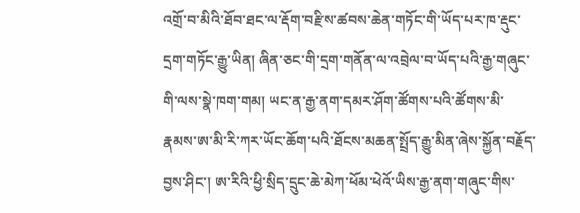འགྲོ་བ་མིའི་ཐོབ་ཐང་ལ་རྡོག་བརྫིས་ཚབས་ཆེན་གཏོང་གི་ཡོད་པར་ཁ་རྡུང་དྲག་གཏོང་རྒྱུ་ཡིན། ཞིན་ཅང་གི་དྲག་གནོན་ལ་འབྲེལ་བ་ཡོད་པའི་རྒྱ་གཞུང་གི་ལས་སྣེ་ཁག་གམ། ཡང་ན་རྒྱ་ནག་དམར་ཤོག་ཚོགས་པའི་ཚོགས་མི་རྣམས་ཨ་མི་རི་ཀར་ཡོང་ཆོག་པའི་ཐོངས་མཆན་སྤྲོད་རྒྱུ་མིན་ཞེས་སྐྱོན་བརྗོད་བྱས་ཤིང་། ཨ་རིའི་ཕྱི་སྲིད་དྲུང་ཆེ་མེཀ་ཕོམ་ཕེའོ་ཡིས་རྒྱ་ནག་གཞུང་གིས་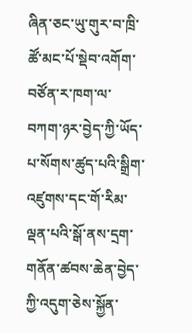ཞིན་ཅང་ཡུ་གུར་བ་ཁྲི་ཚོ་མང་པོ་སྡེབ་འགོག་བཙོན་ར་ཁག་ལ་བཀག་ཉར་བྱེད་ཀྱི་ཡོད་པ་སོགས་ཚུད་པའི་སྒྲིག་འཛུགས་དང་གོ་རིམ་ལྡན་པའི་སྒོ་ནས་དྲག་གནོན་ཚབས་ཆེན་བྱེད་ཀྱི་འདུག་ཅེས་སྐྱོན་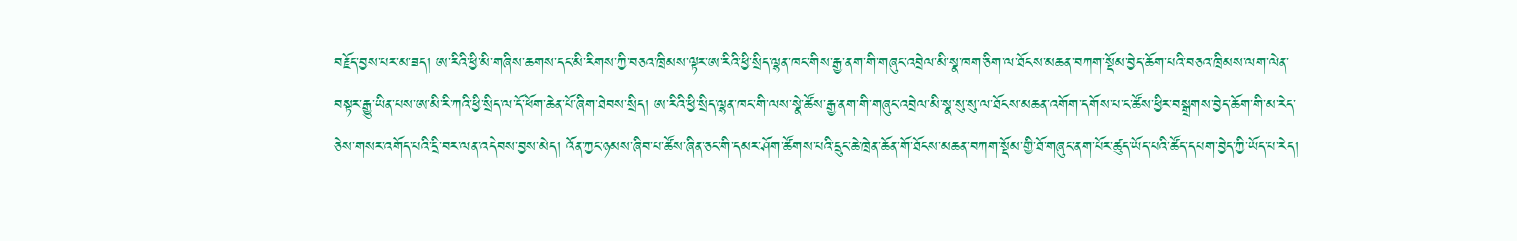བརྗོད་བྱས་པར་མ་ཟད། ཨ་རིའི་ཕྱི་མི་གཞིས་ཆགས་དང་མི་རིགས་ཀྱི་བཅའ་ཁྲིམས་ལྟར་ཨ་རིའི་ཕྱི་སྲིད་ལྷན་ཁང་གིས་རྒྱ་ནག་གི་གཞུང་འབྲེལ་མི་སྣ་ཁག་ཅིག་ལ་ཐོངས་མཆན་བཀག་སྡོམ་བྱེད་ཆོག་པའི་བཅའ་ཁྲིམས་ལག་ལེན་བསྟར་རྒྱུ་ཡིན་པས་ཨ་མི་རི་ཀའི་ཕྱི་སྲིད་ལ་དོ་ཕོག་ཆེན་པོ་ཞིག་ཐེབས་སྲིད། ཨ་རིའི་ཕྱི་སྲིད་ལྷན་ཁང་གི་ལས་སྣེ་ཚོས་རྒྱ་ནག་གི་གཞུང་འབྲེལ་མི་སྣ་སུ་སུ་ལ་ཐོངས་མཆན་འགོག་དགོས་པ་ང་ཚོས་ཕྱིར་བསྒྲགས་བྱེད་ཆོག་གི་མ་རེད་ཅེས་གསར་འགོད་པའི་དྲི་བར་ལན་འདེབས་བྱས་མེད། འོན་ཀྱང་ཉམས་ཞིབ་པ་ཚོས་ཞིན་ཅང་གི་དམར་ཤོག་ཚོགས་པའི་དྲུང་ཆེ་ཁྲེན་ཆོན་གོ་ཐོངས་མཆན་བཀག་སྡོམ་གྱི་ཐོ་གཞུང་ནག་པོར་ཚུད་ཡོད་པའི་ཚོད་དཔག་བྱེད་ཀྱི་ཡོད་པ་རེད།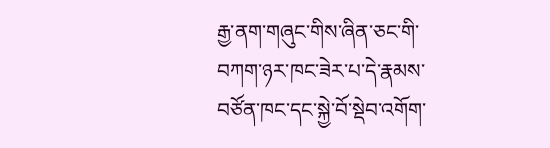རྒྱ་ནག་གཞུང་གིས་ཞིན་ཅང་གི་བཀག་ཉར་ཁང་ཟེར་པ་དེ་རྣམས་བཙོན་ཁང་དང་སྐྱེ་བོ་སྡེབ་འགོག་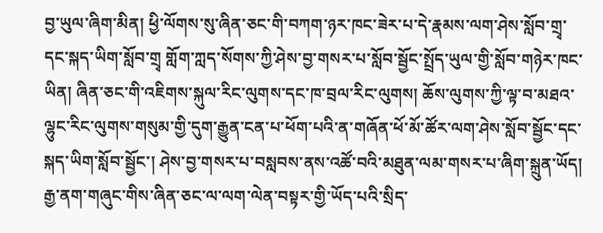བྱ་ཡུལ་ཞིག་མིན། ཕྱི་ལོགས་སུ་ཞིན་ཅང་གི་བཀག་ཉར་ཁང་ཟེར་པ་དེ་རྣམས་ལག་ཤེས་སློབ་གྲྭ་དང་སྐད་ཡིག་སློབ་གྲྭ གློག་ཀླད་སོགས་ཀྱི་ཤེས་བྱ་གསར་པ་སློབ་སྦྱོང་སྤྲོད་ཡུལ་གྱི་སློབ་གཉེར་ཁང་ཡིན། ཞིན་ཅང་གི་འཇིགས་སྐུལ་རིང་ལུགས་དང་ཁ་བྲལ་རིང་ལུགས། ཆོས་ལུགས་ཀྱི་ལྟ་བ་མཐའ་ལྷུང་རིང་ལུགས་གསུམ་གྱི་དུག་རྒྱུན་ངན་པ་ཕོག་པའི་ན་གཞོན་ཕོ་མོ་ཚོར་ལག་ཤེས་སློབ་སྦྱོང་དང་སྐད་ཡིག་སློབ་སྦྱོང་། ཤེས་བྱ་གསར་པ་བསླབས་ནས་འཚོ་བའི་མཐུན་ལམ་གསར་པ་ཞིག་སྐྲུན་ཡོད། རྒྱ་ནག་གཞུང་གིས་ཞིན་ཅང་ལ་ལག་ལེན་བསྟར་གྱི་ཡོད་པའི་སྲིད་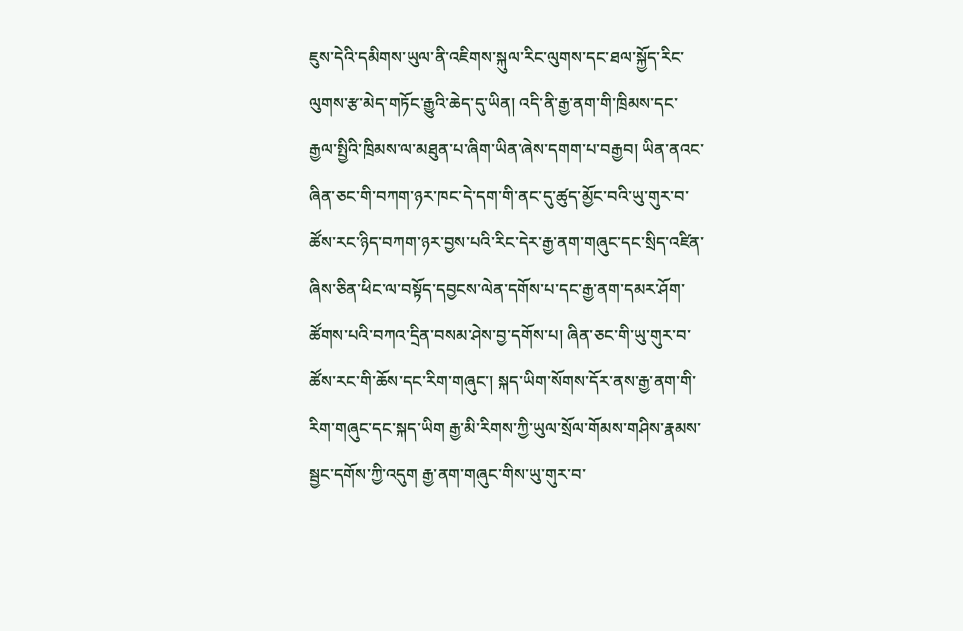ཇུས་དེའི་དམིགས་ཡུལ་ནི་འཇིགས་སྐུལ་རིང་ལུགས་དང་ཐལ་སྐྱོད་རིང་ལུགས་རྩ་མེད་གཏོང་རྒྱུའི་ཆེད་དུ་ཡིན། འདི་ནི་རྒྱ་ནག་གི་ཁྲིམས་དང་རྒྱལ་སྤྱིའི་ཁྲིམས་ལ་མཐུན་པ་ཞིག་ཡིན་ཞེས་དགག་པ་བརྒྱབ། ཡིན་ནའང་ཞིན་ཅང་གི་བཀག་ཉར་ཁང་དེ་དག་གི་ནང་དུ་ཚུད་མྱོང་བའི་ཡུ་གུར་བ་ཚོས་རང་ཉིད་བཀག་ཉར་བྱས་པའི་རིང་དེར་རྒྱ་ནག་གཞུང་དང་སྲིད་འཛིན་ཞིས་ཅིན་ཕིང་ལ་བསྟོད་དབྱངས་ལེན་དགོས་པ་དང་རྒྱ་ནག་དམར་ཤོག་ཚོགས་པའི་བཀའ་དྲིན་བསམ་ཤེས་བྱ་དགོས་པ། ཞིན་ཅང་གི་ཡུ་གུར་བ་ཚོས་རང་གི་ཆོས་དང་རིག་གཞུང་། སྐད་ཡིག་སོགས་དོར་ནས་རྒྱ་ནག་གི་རིག་གཞུང་དང་སྐད་ཡིག རྒྱ་མི་རིགས་ཀྱི་ཡུལ་སྲོལ་གོམས་གཤིས་རྣམས་སྦྱང་དགོས་ཀྱི་འདུག རྒྱ་ནག་གཞུང་གིས་ཡུ་གུར་བ་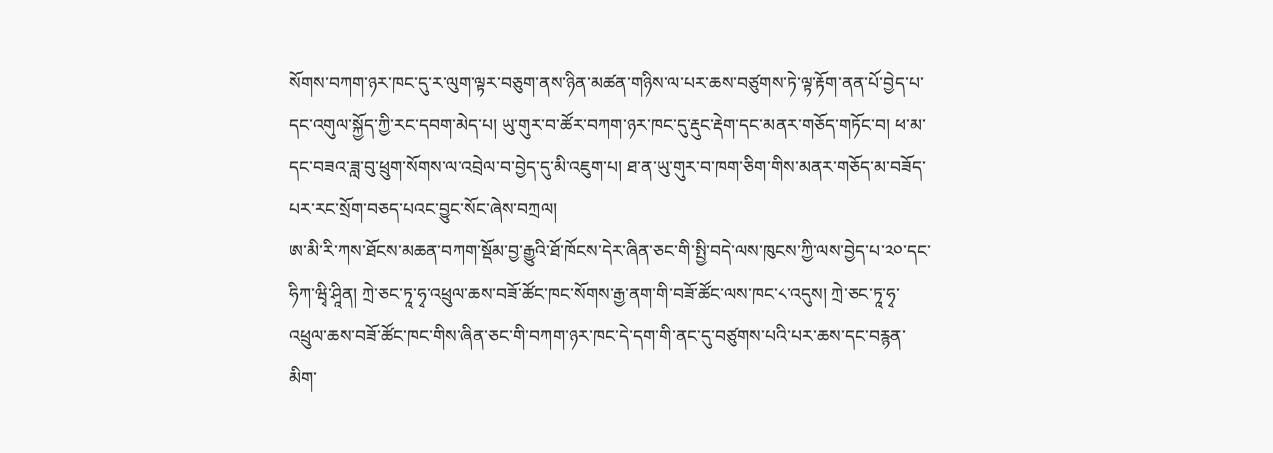སོགས་བཀག་ཉར་ཁང་དུ་ར་ལུག་ལྟར་བཅུག་ནས་ཉིན་མཚན་གཉིས་ལ་པར་ཆས་བཙུགས་ཏེ་ལྟ་རྟོག་ནན་པོ་བྱེད་པ་དང་འགུལ་སྐྱོད་ཀྱི་རང་དབག་མེད་པ། ཡུ་གུར་བ་ཚོར་བཀག་ཉར་ཁང་དུ་རྡུང་རྡེག་དང་མནར་གཅོད་གཏོང་བ། ཕ་མ་དང་བཟའ་ཟླ་བུ་ཕྲུག་སོགས་ལ་འབྲེལ་བ་བྱེད་དུ་མི་འཇུག་པ། ཐ་ན་ཡུ་གུར་བ་ཁག་ཅིག་གིས་མནར་གཅོད་མ་བཟོད་པར་རང་སྲོག་བཅད་པའང་བྱུང་སོང་ཞེས་བཀྲལ།
ཨ་མི་རི་ཀས་ཐོངས་མཆན་བཀག་སྡོམ་བྱ་རྒྱུའི་ཐོ་ཁོངས་དེར་ཞིན་ཅང་གི་སྤྱི་བདེ་ལས་ཁུངས་ཀྱི་ལས་བྱེད་པ་༢༠་དང་ཧིཀ་ཝྭི་ཤཱིན། ཀྲེ་ཅང་ཏཱ་ཧྭ་འཕྲུལ་ཆས་བཟོ་ཚོང་ཁང་སོགས་རྒྱ་ནག་གི་བཟོ་ཚོང་ལས་ཁང་༨་འདུས། ཀྲེ་ཅང་ཏཱ་ཧྭ་འཕྲུལ་ཆས་བཟོ་ཚོང་ཁང་གིས་ཞིན་ཅང་གི་བཀག་ཉར་ཁང་དེ་དག་གི་ནང་དུ་བཙུགས་པའི་པར་ཆས་དང་བརྙན་མིག་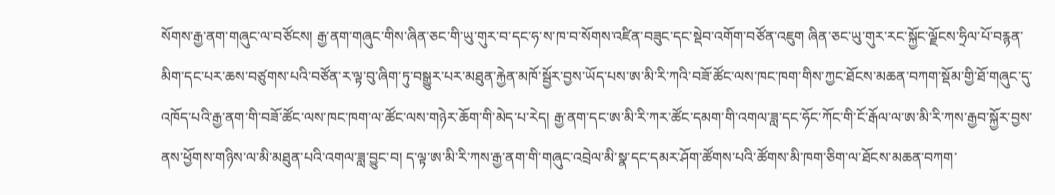སོགས་རྒྱ་ནག་གཞུང་ལ་བཙོངས། རྒྱ་ནག་གཞུང་གིས་ཞིན་ཅང་གི་ཡུ་གུར་བ་དང་ཧ་ས་ཁ་བ་སོགས་འཛིན་བཟུང་དང་སྡེབ་འགོག་བཙོན་འཇུག ཞིན་ཅང་ཡུ་གུར་རང་སྐྱོང་ལྗོངས་ཧྲིལ་པོ་བརྙན་མིག་དང་པར་ཆས་བཙུགས་པའི་བཙོན་ར་ལྟ་བུ་ཞིག་ཏུ་བསྒྱུར་པར་མཐུན་རྐྱེན་མཁོ་སྦྱོར་བྱས་ཡོད་པས་ཨ་མི་རི་ཀའི་བཟོ་ཚོང་ལས་ཁང་ཁག་གིས་ཀྱང་ཐོངས་མཆན་བཀག་སྡོམ་གྱི་ཐོ་གཞུང་དུ་འཁོད་པའི་རྒྱ་ནག་གི་བཟོ་ཚོང་ལས་ཁང་ཁག་ལ་ཚོང་ལས་གཉེར་ཆོག་གི་མེད་པ་རེད། རྒྱ་ནག་དང་ཨ་མི་རི་ཀར་ཚོང་དམག་གི་འགལ་ཟླ་དང་ཧོང་ཀོང་གི་ངོ་རྒོལ་ལ་ཨ་མི་རི་ཀས་རྒྱབ་སྐྱོར་བྱས་ནས་ཕྱོགས་གཉིས་ལ་མི་མཐུན་པའི་འགལ་ཟླ་བྱུང་བ། ད་ལྟ་ཨ་མི་རི་ཀས་རྒྱ་ནག་གི་གཞུང་འབྲེལ་མི་སྣ་དང་དམར་ཤོག་ཚོགས་པའི་ཚོགས་མི་ཁག་ཅིག་ལ་ཐོངས་མཆན་བཀག་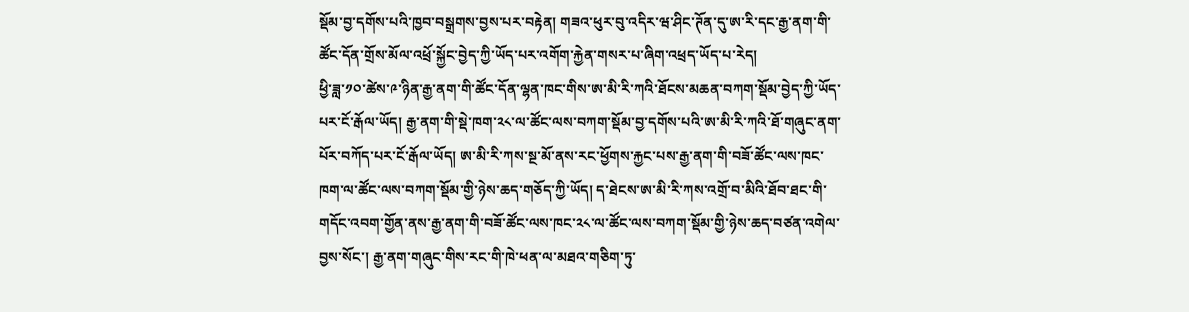སྡོམ་བྱ་དགོས་པའི་ཁྱབ་བསྒྲགས་བྱས་པར་བརྟེན། གཟའ་ཕུར་བུ་འདིར་ཝ་ཤིང་ཊོན་དུ་ཨ་རི་དང་རྒྱ་ནག་གི་ཚོང་དོན་གྲོས་མོལ་འཕྲོ་སྐྱོང་བྱེད་ཀྱི་ཡོད་པར་འགོག་རྐྱེན་གསར་པ་ཞིག་འཕྲད་ཡོད་པ་རེད།
ཕྱི་ཟླ་༡༠་ཚེས་༩་ཉིན་རྒྱ་ནག་གི་ཚོང་དོན་ལྷན་ཁང་གིས་ཨ་མི་རི་ཀའི་ཐོངས་མཆན་བཀག་སྡོམ་བྱེད་ཀྱི་ཡོད་པར་ངོ་རྒོལ་ཡོད། རྒྱ་ནག་གི་སྡེ་ཁག་༢༨་ལ་ཚོང་ལས་བཀག་སྡོམ་བྱ་དགོས་པའི་ཨ་མི་རི་ཀའི་ཐོ་གཞུང་ནག་པོར་བཀོད་པར་ངོ་རྒོལ་ཡོད། ཨ་མི་རི་ཀས་སྔ་མོ་ནས་རང་ཕྱོགས་རྐྱང་པས་རྒྱ་ནག་གི་བཟོ་ཚོང་ལས་ཁང་ཁག་ལ་ཚོང་ལས་བཀག་སྡོམ་གྱི་ཉེས་ཆད་གཅོད་ཀྱི་ཡོད། ད་ཐེངས་ཨ་མི་རི་ཀས་འགྲོ་བ་མིའི་ཐོབ་ཐང་གི་གདོང་འབག་གྱོན་ནས་རྒྱ་ནག་གི་བཟོ་ཚོང་ལས་ཁང་༢༨་ལ་ཚོང་ལས་བཀག་སྡོམ་གྱི་ཉེས་ཆད་བཙན་འགེལ་བྱས་སོང་། རྒྱ་ནག་གཞུང་གིས་རང་གི་ཁེ་ཕན་ལ་མཐའ་གཅིག་ཏུ་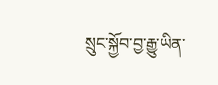སྲུང་སྐྱོབ་བྱ་རྒྱུ་ཡིན་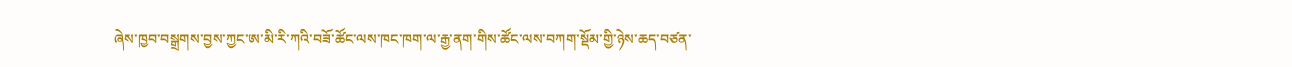ཞེས་ཁྱབ་བསྒྲགས་བྱས་ཀྱང་ཨ་མི་རི་ཀའི་བཟོ་ཚོང་ལས་ཁང་ཁག་ལ་རྒྱ་ནག་གིས་ཚོང་ལས་བཀག་སྡོམ་གྱི་ཉེས་ཆད་བཙན་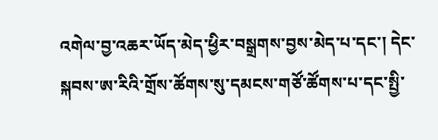འགེལ་བྱ་འཆར་ཡོད་མེད་ཕྱིར་བསྒྲགས་བྱས་མེད་པ་དང་། དེང་སྐབས་ཨ་རིའི་གྲོས་ཚོགས་སུ་དམངས་གཙོ་ཚོགས་པ་དང་སྤྱི་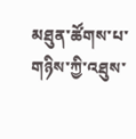མཐུན་ཚོགས་པ་གཉིས་ཀྱི་འཐུས་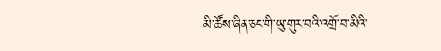མི་ཚོས་ཞིན་ཅང་གི་ཡུ་གུར་བའི་འགྲོ་བ་མིའི་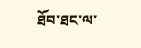ཐོབ་ཐང་ལ་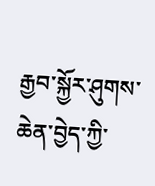རྒྱབ་སྐྱོར་ཤུགས་ཆེན་བྱེད་ཀྱི་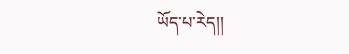ཡོད་པ་རེད།།